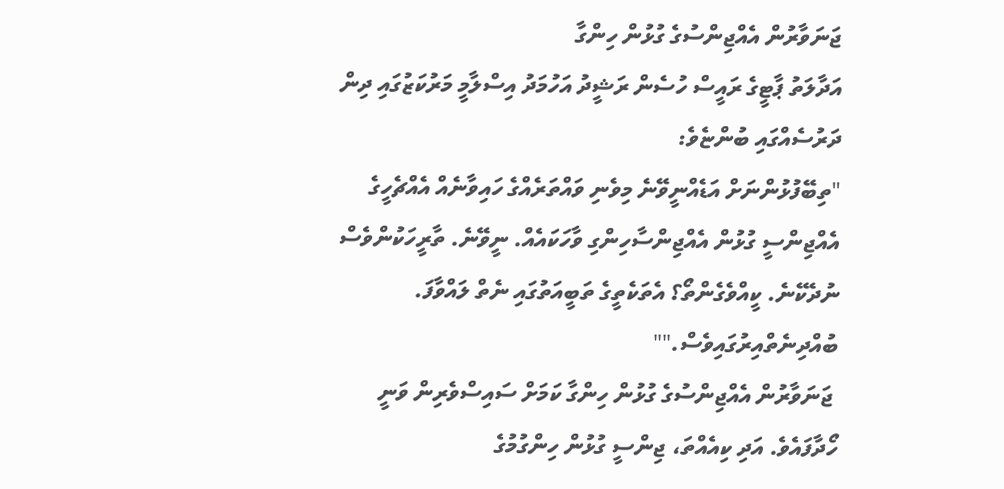ޖަނަވާރުން އެއްޖިންސުގެ ގުޅުން ހިންގާ
އަދާލަތު ޕާޓީގެ ރައީސް ހުސެން ރަޝީދު އަހުމަދު އިސްލާމީ މަރުކަޒުގައި ދިން ދަރުސެއްގައި ބުންޏެވެ:
"ތިބޭފުޅުންނަށް އަޑެއްނީވޭނެ މިވެނި ވައްތަރެއްގެ ހައިވާނެއް އެއްޗެހީގެ އެއްޖިންސީ ގުޅުން އެއްޖިންސާހިންގި ވާހަކައެއް. ނީވޭނެ. ތާރީހަކުންވެސް ނުދެކޭނެ. ކީއްވެގެންތޯ؟ އެތަކެތީގެ ތަބީއަތުގައި ނެތް ލައްވާފަ. ބުއްދިނެތްއިރުގައިވެސް.""
 ޖަނަވާރުން އެއްޖިންސުގެ ގުޅުން ހިންގާ ކަމަށް ސައިސްވެރިން ވަނީ ހޯދާފައެވެ. އަދި ކިއެއްތަ، ޖިންސީ ގުޅުން ހިންގުމުގެ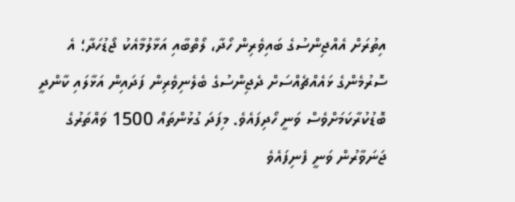އިތުރަށް އެއްޖިންސުގެ ބައިވެރިން ހޯދާ، ލޯތްބާއި އަޅާލުމާއެކު ޖޯޑުހަދާ؛ އެ ސޮރުމެންގެ ޅައެއްޗެއްސަށް ދެޖިންސުގެ ބެލެނިވެރިން ފަދައިން އަޅާލައި ކާންދީ ބޮޑުކުރާކަމަށްވެސް ވަނީ ހޯދިފައެވެ. މިފަދަ ގުޅުންތައް 1500 ވައްތަރުގެ ޖަނަވާރުން ވަނީ ފެނިފައެވެ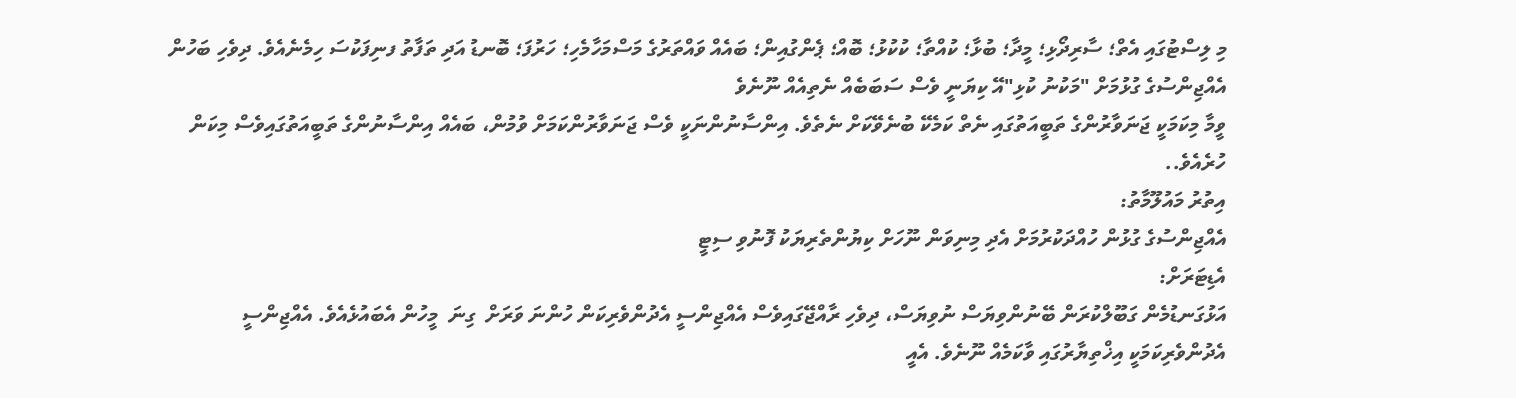މި ލިސްޓުގައި އެތް؛ ސާރިދޯޅި؛ މީދާ؛ ބުޅާ؛ ކުއްތާ؛ ކުކުޅު؛ ބޮއް؛ ޕެންގުއިން؛ ބައެއް ވައްތަރުގެ މަސްމަހާމެހި؛ ހަރުފަ؛ ބޮނޑު އަދި ތަފާތު ފނިފަކުސަ ހިމެނެއެވެ. ދިވެހި ބަހުން އެއްޖިންސުގެ ގުޅުމަށް "މަކުނު ކުޅި"އޭ ކިޔަނީ ވެސް ސަބަބެއް ނެތިއެއް ނޫނެވެ
ވީމާ މިކަމަކީ ޖަނަވާރުންގެ ތަބީއަތުގައި ނެތް ކަމެކޭ ބުނެވޭކަށް ނެތެވެ. އިންސާނުންނަކީ ވެސް ޖަނަވާރުންކަމަށް ވުމުން، ބައެއް އިންސާނުންގެ ތަބީއަތުގައިވެސް މިކަން ހުރެއެވެ..
އިތުރު މައުލޫމާތު:
އެއްޖިންސުގެ ގުޅުން ހުއްދަކުރުމަށް އެދި މިނިވަން ނޫހަށް ކިޔުންތެރިޔަކު ފޮނުވި ސިޓީ
އެޑިޓަރަށް:
އަޅުގަނޑުމެން ގަބޫލްކުރަން ބޭނުންވިޔަސް ނުވިޔަސް، ދިވެހި ރާއްޖޭގައިވެސް އެއްޖިންސީ އެދުންވެރިކަން ހުންނަ ވަރަށް  ގިނަ  މީހުން އެބައުޅެއެވެ. އެއްޖިންސީ އެދުންވެރިކަމަކީ އިޚްތިޔާރުގައި ވާކަމެއް ނޫނެވެ. އެއީ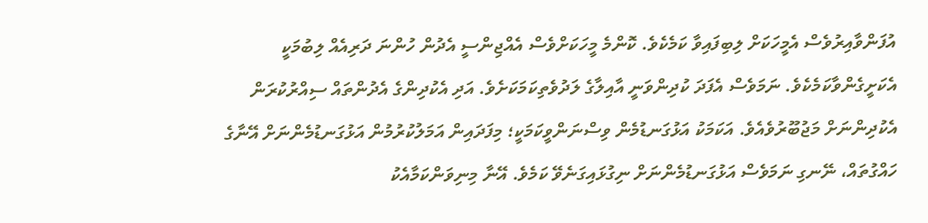އުފަންވާއިރުވެސް އެމީހަކަށް ލިބިފައިވާ ކަމެކެވެ. ކޮންމެ މީހަކަށްވެސް އެއްޖިންސީ އެދުން ހުންނަ ދަރިއެއް ލިބުމަކީ އެކަށީގެންވާކަމެކެވެ. ނަމަވެސް އެފަދަ ކުދިންވަނީ އާއިލާގެ ލަދުވެތިކަމަކަށެވެ. އަދި އެކުދިންގެ އެދުންތައް ސިއްރުކުރަން އެކުދިންނަށް މަޖުބޫރުވެއެވެ. އަކަމަކު އަޅުގަނޑުމެން ވިސްނަންވީކަމަކީ؛ މިފަދައިން އަމަލުކުރުމުން އަޅުގަނޑުމެންނަށް އޭނާގެ ހައްގުތައް، ނޭނގި ނަމަވެސް އަޅުގަނޑުމެންނަށް ނިގުޅައިގަނެވޭ ކަމެވެ. އޭނާ މިނިވަންކަމާއެކު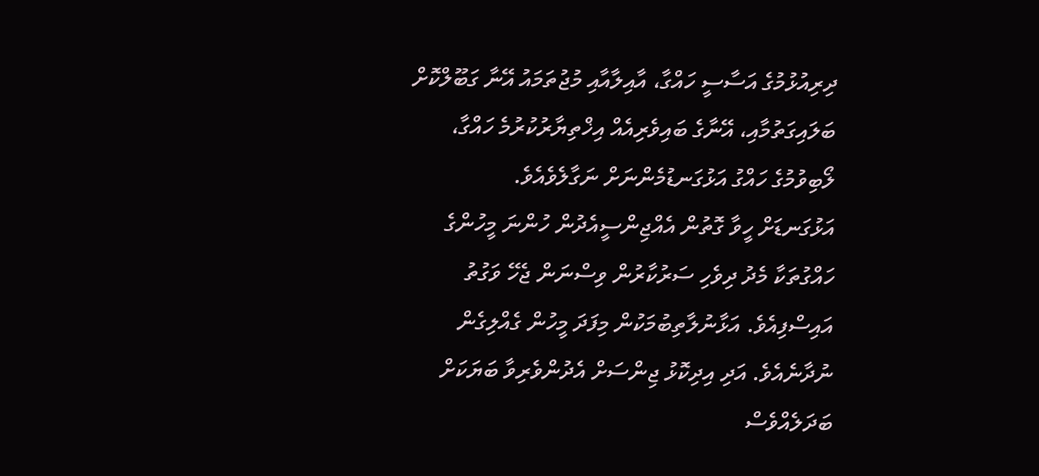ދިރިއުޅުމުގެ އަސާސީ ހައްގާ، އާއިލާއާއި މުޖުތަމައު އޭނާ ގަބޫލްކޮށް ބަލައިގަތުމާއި، އޭނާގެ ބައިވެރިއެއް އިޚްތިޔާރުކުރުމެ ހައްގާ، ލޯބިވުމުގެ ހައްގު އަޅުގަނޑުމެންނަށް ނަގާލެވެއެވެ.
އަޅުގަނޑަށް ހީވާ ގޮތުން އެއްޖިންސީއެދުން ހުންނަ މީހުންގެ ހައްގުތަކާ މެދު ދިވެހި ސަރުކާރުން ވިސްނަން ޖެހޭ ވަގުތު އައިސްފިއެވެ. އަޅާނުލާތިބުމަކުން މިފަދަ މީހުން ގެއްލިގެން ނުދާނެއެވެ. އަދި އިދިކޮޅު ޖިންސަށް އެދުންވެރިވާ ބަޔަކަށް ބަދަލެއްވެސް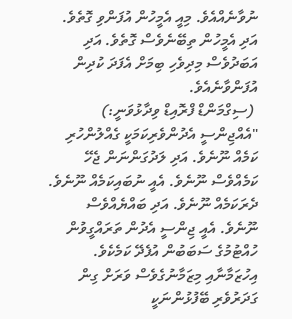ނުވާނެއްއެވެ. މިއީ އެމީހުން އުފަންވި ގޮތެވެ. އަދި އެމީހުން ތިބޭނެވެސް ގޮތެވެ. އަދި އަބަދުވެސް މިދިވެހި ބިމަށް އެފަދަ ކުދިން އުފަންވާނެއެވެ.
 (ސިގްމަންޑް ފްރޮއިޑް ވިދާޅުވަނީ:) "އެއްޖިންސީ އެދުންވެރިކަމަކީ ގެއްލުންހުރި ކަމެއް ނޫނެވެ. އަދި ލަދުގަންނަން ޖެހޭ ކަމެއްވެސް ނޫނެވެ. އެއީ ނުބައިކަމެއް ނޫނެވެ. ދެރަކަމެއް ނޫނެވެ. އަދި ބައްޔެއްވެސް ނޫނެވެ. އެއީ ޖިންސީ އެދުން ތަރައްގީވުން ހުއްޓުމުގެ ސަބަބުން އުފެދޭ ކަމެކެވެ. އިހުޒަމާނާއި މިޒަމާނުގެވެސް ވަރަށް ގިން ގަދަރުވެރި ބޭފުޅުންނަކީ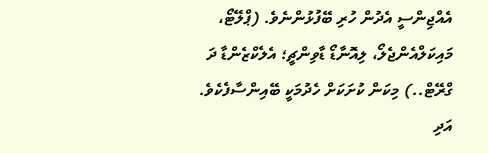އެއްޖިންސީ އެދުން ހުރި ބޭފުޅުންނެވެ. (ޕްލޭޓޯ، މައިކަލްއެންޖެލޯ، ލިއޮނާޑޯ ޑާވިންޗީ؛ އެލެކްޒެންޑާ ދަ ގްރޭޓް..) މިކަން ކުށަކަށް ހެދުމަކީ ބޭއިންސާފެކެވެ. އަދި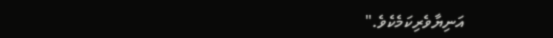އަނިޔާވެރިކަމެކެވެ."